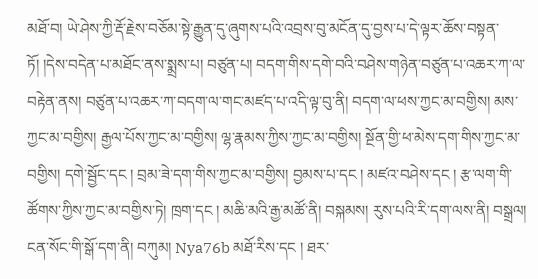མཐོ་བ། ཡེ་ཤེས་ཀྱི་རྡོ་རྗེས་བཅོམ་སྟེ་རྒྱུན་དུ་ཞུགས་པའི་འབྲས་བུ་མངོན་དུ་བྱས་པ་དེ་ལྟར་ཆོས་བསྟན་ཏོ། །དེས་བདེན་པ་མཐོང་ནས་སྨྲས་པ། བཙུན་པ། བདག་གིས་དགེ་བའི་བཤེས་གཉེན་བཙུན་པ་འཆར་ཀ་ལ་བརྟེན་ནས། བཙུན་པ་འཆར་ཀ་བདག་ལ་གང་མཛད་པ་འདི་ལྟ་བུ་ནི། བདག་ལ་ཕས་ཀྱང་མ་བགྱིས། མས་ཀྱང་མ་བགྱིས། རྒྱལ་པོས་ཀྱང་མ་བགྱིས། ལྷ་རྣམས་ཀྱིས་ཀྱང་མ་བགྱིས། སྔོན་གྱི་ཕ་མེས་དག་གིས་ཀྱང་མ་བགྱིས། དགེ་སྦྱོང་དང ། བྲམ་ཟེ་དག་གིས་ཀྱང་མ་བགྱིས། བྱམས་པ་དང ། མཛའ་བཤེས་དང ། རྩ་ལག་གི་ཚོགས་ཀྱིས་ཀྱང་མ་བགྱིས་ཏེ། ཁྲག་དང ། མཆི་མའི་རྒྱ་མཚོ་ནི། བསྐམས། རུས་པའི་རི་དག་ལས་ནི། བསྒྲལ། ངན་སོང་གི་སྒོ་དག་ནི། བཀུམ། Nya76b མཐོ་རིས་དང ། ཐར་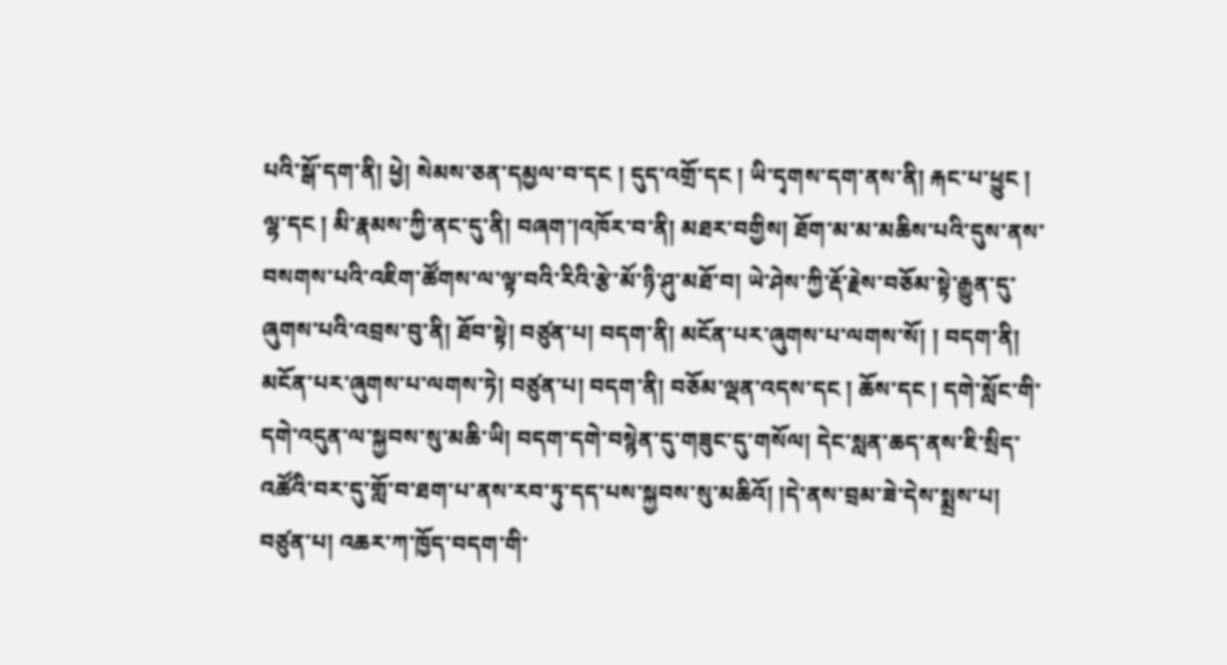པའི་སྒོ་དག་ནི། ཕྱེ། སེམས་ཅན་དམྱལ་བ་དང ། དུད་འགྲོ་དང ། ཡི་དྭགས་དག་ནས་ནི། རྐང་པ་ཕྱུང ། ལྷ་དང ། མི་རྣམས་ཀྱི་ནང་དུ་ནི། བཞག་།འཁོར་བ་ནི། མཐར་བགྱིས། ཐོག་མ་མ་མཆིས་པའི་དུས་ནས་བསགས་པའི་འཇིག་ཚོགས་ལ་ལྟ་བའི་རིའི་རྩེ་མོ་ཉི་ཤུ་མཐོ་བ། ཡེ་ཤེས་ཀྱི་རྡོ་རྗེས་བཅོམ་སྟེ་རྒྱུན་དུ་ཞུགས་པའི་འབྲས་བུ་ནི། ཐོབ་སྟེ། བཙུན་པ། བདག་ནི། མངོན་པར་ཞུགས་པ་ལགས་སོ། ། བདག་ནི། མངོན་པར་ཞུགས་པ་ལགས་ཏེ། བཙུན་པ། བདག་ནི། བཅོམ་ལྡན་འདས་དང ། ཆོས་དང ། དགེ་སློང་གི་དགེ་འདུན་ལ་སྐྱབས་སུ་མཆི་ཡི། བདག་དགེ་བསྙེན་དུ་གཟུང་དུ་གསོལ། དེང་སླན་ཆད་ནས་ཇི་སྲིད་འཚོའི་བར་དུ་གློ་བ་ཐག་པ་ནས་རབ་ཏུ་དད་པས་སྐྱབས་སུ་མཆིའོ། །དེ་ནས་བྲམ་ཟེ་དེས་སྨྲས་པ། བཙུན་པ། འཆར་ཀ་ཁྱོད་བདག་གི་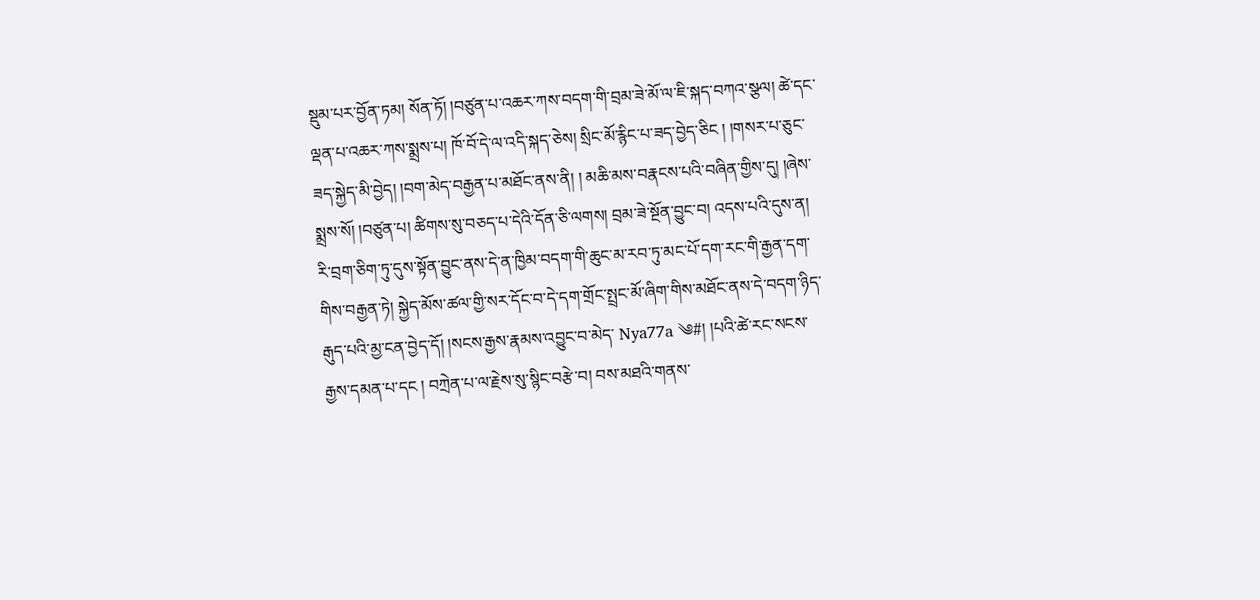སྡུམ་པར་བྱོན་ཏམ། སོན་ཏོ། །བཙུན་པ་འཆར་ཀས་བདག་གི་བྲམ་ཟེ་མོ་ལ་ཇི་སྐད་བཀའ་སྩལ། ཚེ་དང་ལྡན་པ་འཆར་ཀས་སྨྲས་པ། ཁོ་བོ་དེ་ལ་འདི་སྐད་ཅེས། སྲིང་མོ་རྙིང་པ་ཟད་བྱེད་ཅིང ། །གསར་པ་ཅུང་ཟད་སྐྱེད་མི་བྱེད། །བག་མེད་བརྒྱན་པ་མཐོང་ནས་ནི། ། མཆི་མས་བརྣངས་པའི་བཞིན་གྱིས་དུ། །ཞེས་སྨྲས་སོ། །བཙུན་པ། ཚིགས་སུ་བཅད་པ་དེའི་དོན་ཅི་ལགས། བྲམ་ཟེ་སྔོན་བྱུང་བ། འདས་པའི་དུས་ན། རི་བྲག་ཅིག་ཏུ་དུས་སྟོན་བྱུང་ནས་དེ་ན་ཁྱིམ་བདག་གི་ཆུང་མ་རབ་ཏུ་མང་པོ་དག་རང་གི་རྒྱན་དག་གིས་བརྒྱན་ཏེ། སྐྱེད་མོས་ཚལ་གྱི་སར་དོང་བ་དེ་དག་གྲོང་སྤྲང་མོ་ཞིག་གིས་མཐོང་ནས་དེ་བདག་ཉིད་རྒུད་པའི་མྱ་ངན་བྱེད་དོ། །སངས་རྒྱས་རྣམས་འབྱུང་བ་མེད་ Nya77a ༄#། །པའི་ཚེ་རང་སངས་རྒྱས་དམན་པ་དང ། བཀྲེན་པ་ལ་རྗེས་སུ་སྙིང་བརྩེ་བ། བས་མཐའི་གནས་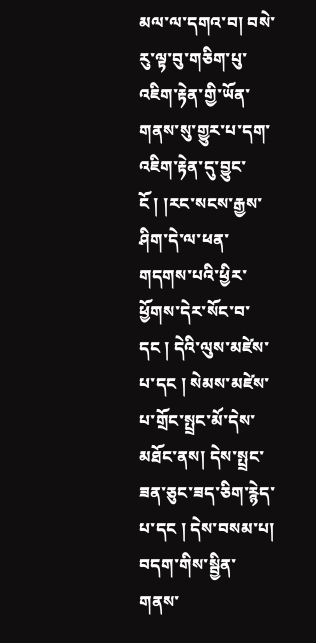མལ་ལ་དགའ་བ། བསེ་རུ་ལྟ་བུ་གཅིག་པུ་འཇིག་རྟེན་གྱི་ཡོན་གནས་སུ་གྱུར་པ་དག་འཇིག་རྟེན་དུ་བྱུང་ངོ ། །རང་སངས་རྒྱས་ཤིག་དེ་ལ་ཕན་གདགས་པའི་ཕྱིར་ཕྱོགས་དེར་སོང་བ་དང ། དེའི་ལུས་མཛེས་པ་དང ། སེམས་མཛེས་པ་གྲོང་སྤྲང་མོ་དེས་མཐོང་ནས། དེས་སྤྲང་ཟན་ཅུང་ཟད་ཅིག་རྙེད་པ་དང ། དེས་བསམ་པ། བདག་གིས་སྦྱིན་གནས་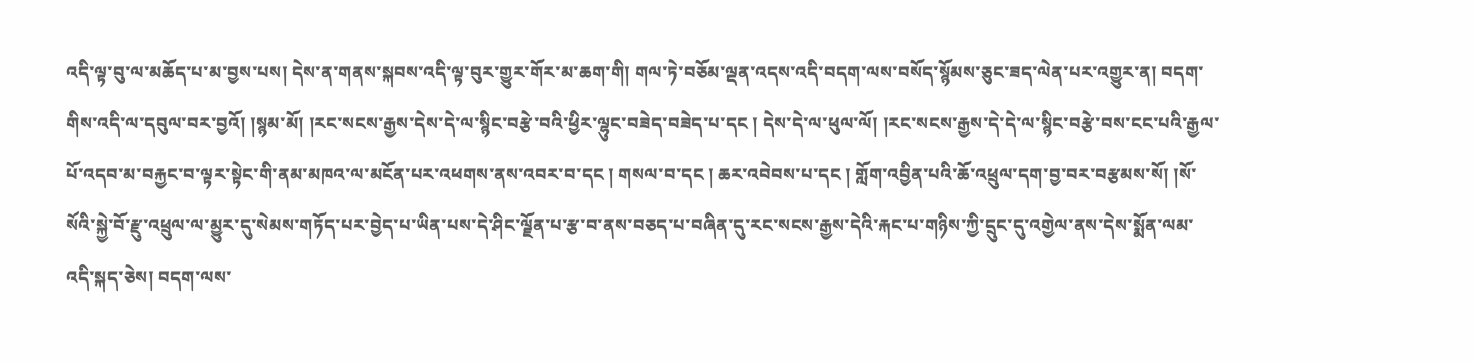འདི་ལྟ་བུ་ལ་མཆོད་པ་མ་བྱས་པས། དེས་ན་གནས་སྐབས་འདི་ལྟ་བུར་གྱུར་གོར་མ་ཆག་གི། གལ་ཏེ་བཅོམ་ལྡན་འདས་འདི་བདག་ལས་བསོད་སྙོམས་ཅུང་ཟད་ལེན་པར་འགྱུར་ན། བདག་གིས་འདི་ལ་དབུལ་བར་བྱའོ། །སྙམ་མོ། །རང་སངས་རྒྱས་དེས་དེ་ལ་སྙིང་བརྩེ་བའི་ཕྱིར་ལྷུང་བཟེད་བཟེད་པ་དང ། དེས་དེ་ལ་ཕུལ་ལོ། །རང་སངས་རྒྱས་དེ་དེ་ལ་སྙིང་བརྩེ་བས་ངང་པའི་རྒྱལ་པོ་འདབ་མ་བརྐྱང་བ་ལྟར་སྟེང་གི་ནམ་མཁའ་ལ་མངོན་པར་འཕགས་ནས་འབར་བ་དང ། གསལ་བ་དང ། ཆར་འབེབས་པ་དང ། གློག་འབྱིན་པའི་ཆོ་འཕྲུལ་དག་བྱ་བར་བརྩམས་སོ། །སོ་སོའི་སྐྱེ་བོ་རྫུ་འཕྲུལ་ལ་མྱུར་དུ་སེམས་གཏོད་པར་བྱེད་པ་ཡིན་པས་དེ་ཤིང་ལྗོན་པ་རྩ་བ་ནས་བཅད་པ་བཞིན་དུ་རང་སངས་རྒྱས་དེའི་རྐང་པ་གཉིས་ཀྱི་དྲུང་དུ་འགྱེལ་ནས་དེས་སྨོན་ལམ་འདི་སྐད་ཅེས། བདག་ལས་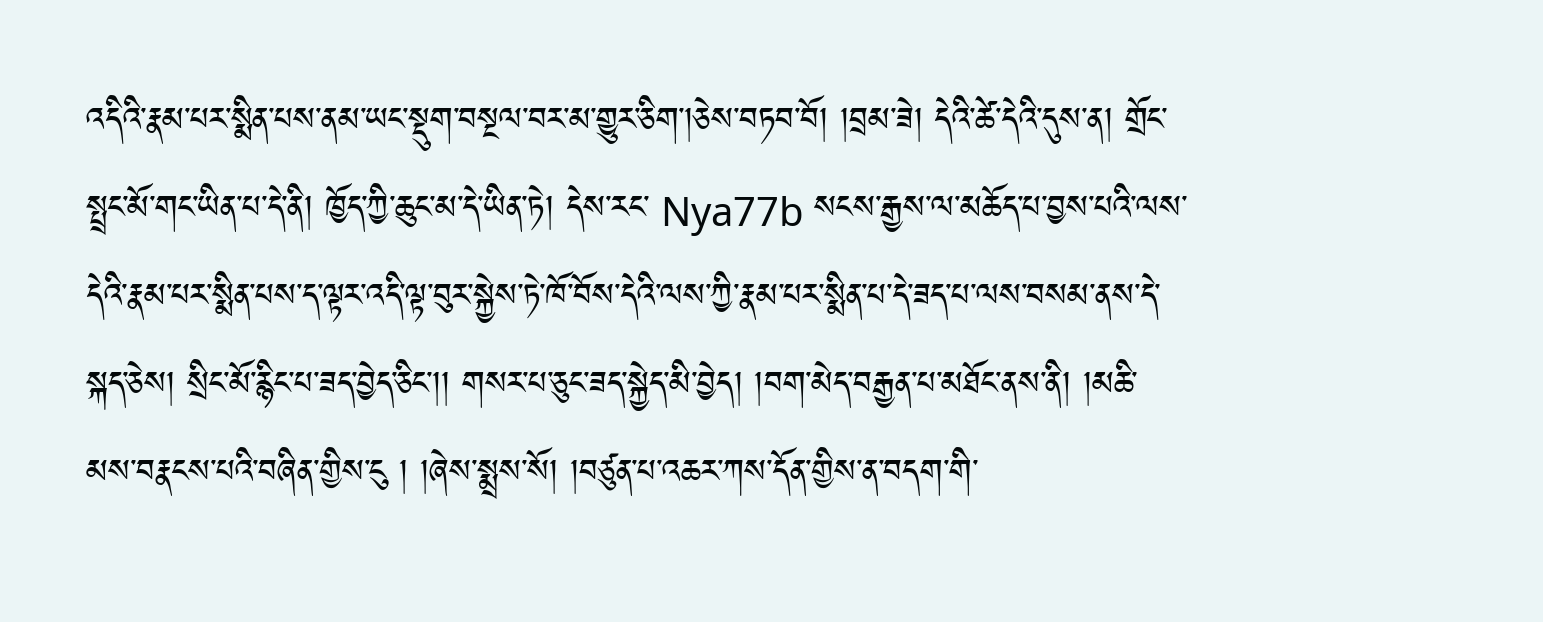འདིའི་རྣམ་པར་སྨིན་པས་ནམ་ཡང་སྡུག་བསྔལ་བར་མ་གྱུར་ཅིག་།ཅེས་བཏབ་བོ། །བྲམ་ཟེ། དེའི་ཚེ་དེའི་དུས་ན། གྲོང་སྤྲང་མོ་གང་ཡིན་པ་དེ་ནི། ཁྱོད་ཀྱི་ཆུང་མ་དེ་ཡིན་ཏེ། དེས་རང་ Nya77b སངས་རྒྱས་ལ་མཆོད་པ་བྱས་པའི་ལས་དེའི་རྣམ་པར་སྨིན་པས་ད་ལྟར་འདི་ལྟ་བུར་སྐྱེས་ཏེ་ཁོ་བོས་དེའི་ལས་ཀྱི་རྣམ་པར་སྨིན་པ་དེ་ཟད་པ་ལས་བསམ་ནས་དེ་སྐད་ཅེས། སྲིང་མོ་རྙིང་པ་ཟད་བྱེད་ཅིང་།། གསར་པ་ཅུང་ཟད་སྐྱེད་མི་བྱེད། །བག་མེད་བརྒྱན་པ་མཐོང་ནས་ནི། །མཆི་མས་བརྣངས་པའི་བཞིན་གྱིས་ངུ ། །ཞེས་སྨྲས་སོ། །བཙུན་པ་འཆར་ཀས་དོན་གྱིས་ན་བདག་གི་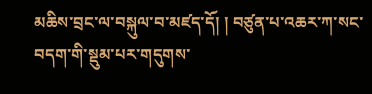མཆིས་བྲང་ལ་བསྐུལ་བ་མཛད་དོ། ། བཙུན་པ་འཆར་ཀ་སང་བདག་གི་སྡུམ་པར་གདུགས་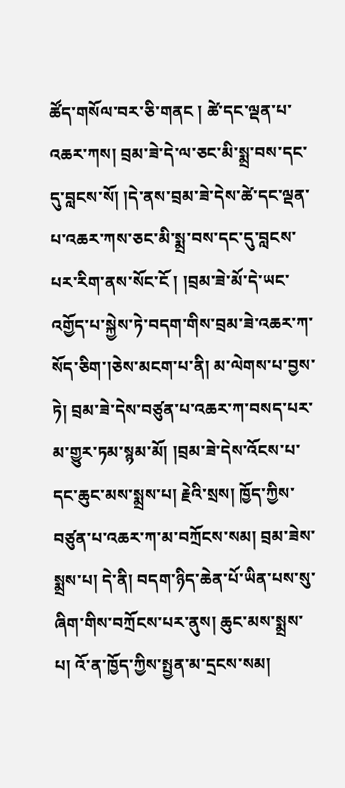ཚོད་གསོལ་བར་ཅི་གནང ། ཚེ་དང་ལྡན་པ་འཆར་ཀས། བྲམ་ཟེ་དེ་ལ་ཅང་མི་སྨྲ་བས་དང་དུ་བླངས་སོ། །དེ་ནས་བྲམ་ཟེ་དེས་ཚེ་དང་ལྡན་པ་འཆར་ཀས་ཅང་མི་སྨྲ་བས་དང་དུ་བླངས་པར་རིག་ནས་སོང་ངོ ། །བྲམ་ཟེ་མོ་དེ་ཡང་འགྱོད་པ་སྐྱེས་ཏེ་བདག་གིས་བྲམ་ཟེ་འཆར་ཀ་སོད་ཅིག་།ཅེས་མངག་པ་ནི། མ་ལེགས་པ་བྱས་ཏེ། བྲམ་ཟེ་དེས་བཙུན་པ་འཆར་ཀ་བསད་པར་མ་གྱུར་ཏམ་སྙམ་མོ། །བྲམ་ཟེ་དེས་འོངས་པ་དང་ཆུང་མས་སྨྲས་པ། རྗེའི་སྲས། ཁྱོད་ཀྱིས་བཙུན་པ་འཆར་ཀ་མ་བཀྲོངས་སམ། བྲམ་ཟེས་སྨྲས་པ། དེ་ནི། བདག་ཉིད་ཆེན་པོ་ཡིན་པས་སུ་ཞིག་གིས་བཀྲོངས་པར་ནུས། ཆུང་མས་སྨྲས་པ། འོ་ན་ཁྱོད་ཀྱིས་སྤྱན་མ་དྲངས་སམ།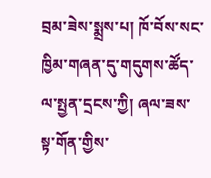བྲམ་ཟེས་སྨྲས་པ། ཁོ་བོས་སང་ཁྱིམ་གཞན་དུ་གདུགས་ཚོད་ལ་སྤྱན་དྲངས་ཀྱི། ཞལ་ཟས་སྟ་གོན་གྱིས་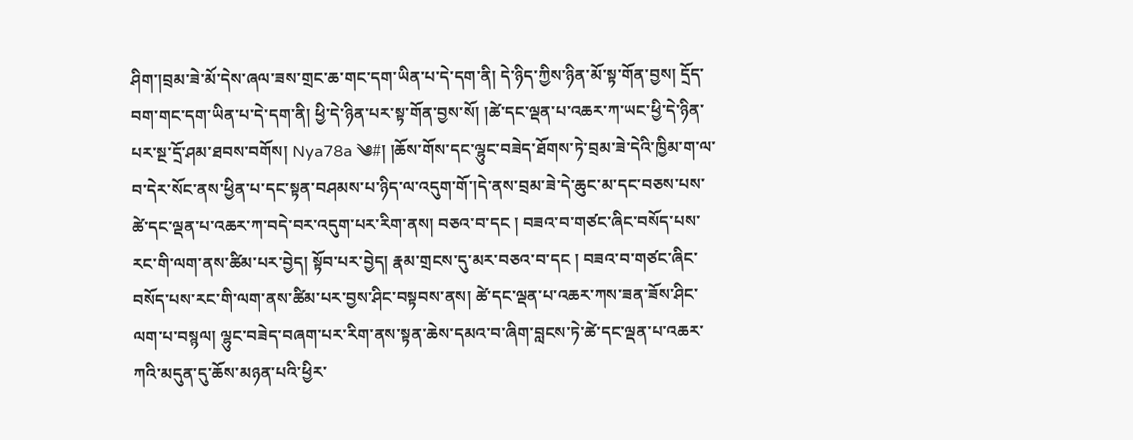ཤིག་།བྲམ་ཟེ་མོ་དེས་ཞལ་ཟས་གྲང་ཆ་གང་དག་ཡིན་པ་དེ་དག་ནི། དེ་ཉིད་ཀྱིས་ཉིན་མོ་སྟ་གོན་བྱས། དྲོད་བག་གང་དག་ཡིན་པ་དེ་དག་ནི། ཕྱི་དེ་ཉིན་པར་སྟ་གོན་བྱས་སོ། །ཚེ་དང་ལྡན་པ་འཆར་ཀ་ཡང་ཕྱི་དེ་ཉིན་པར་སྔ་དྲོ་ཤམ་ཐབས་བགོས། Nya78a ༄#། །ཆོས་གོས་དང་ལྷུང་བཟེད་ཐོགས་ཏེ་བྲམ་ཟེ་དེའི་ཁྱིམ་ག་ལ་བ་དེར་སོང་ནས་ཕྱིན་པ་དང་སྟན་བཤམས་པ་ཉིད་ལ་འདུག་གོ་།དེ་ནས་བྲམ་ཟེ་དེ་ཆུང་མ་དང་བཅས་པས་ཚེ་དང་ལྡན་པ་འཆར་ཀ་བདེ་བར་འདུག་པར་རིག་ནས། བཅའ་བ་དང ། བཟའ་བ་གཙང་ཞིང་བསོད་པས་རང་གི་ལག་ནས་ཚིམ་པར་བྱེད། སྟོབ་པར་བྱེད། རྣམ་གྲངས་དུ་མར་བཅའ་བ་དང ། བཟའ་བ་གཙང་ཞིང་བསོད་པས་རང་གི་ལག་ནས་ཚིམ་པར་བྱས་ཤིང་བསྟབས་ནས། ཚེ་དང་ལྡན་པ་འཆར་ཀས་ཟན་ཟོས་ཤིང་ལག་པ་བསྙལ། ལྷུང་བཟེད་བཞག་པར་རིག་ནས་སྟན་ཆེས་དམའ་བ་ཞིག་བླངས་ཏེ་ཚེ་དང་ལྡན་པ་འཆར་ཀའི་མདུན་དུ་ཆོས་མཉན་པའི་ཕྱིར་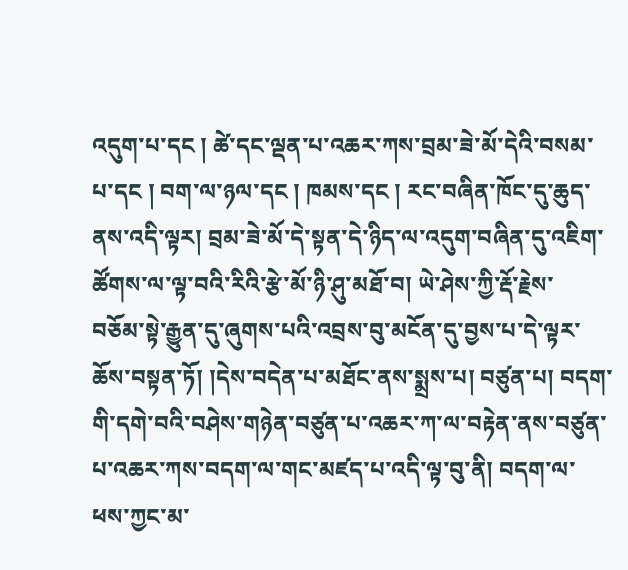འདུག་པ་དང ། ཚེ་དང་ལྡན་པ་འཆར་ཀས་བྲམ་ཟེ་མོ་དེའི་བསམ་པ་དང ། བག་ལ་ཉལ་དང ། ཁམས་དང ། རང་བཞིན་ཁོང་དུ་ཆུད་ནས་འདི་ལྟར། བྲམ་ཟེ་མོ་དེ་སྟན་དེ་ཉིད་ལ་འདུག་བཞིན་དུ་འཇིག་ཚོགས་ལ་ལྟ་བའི་རིའི་རྩེ་མོ་ཉི་ཤུ་མཐོ་བ། ཡེ་ཤེས་ཀྱི་རྡོ་རྗེས་བཅོམ་སྟེ་རྒྱུན་དུ་ཞུགས་པའི་འབྲས་བུ་མངོན་དུ་བྱས་པ་དེ་ལྟར་ཆོས་བསྟན་ཏོ། །དེས་བདེན་པ་མཐོང་ནས་སྨྲས་པ། བཙུན་པ། བདག་གི་དགེ་བའི་བཤེས་གཉེན་བཙུན་པ་འཆར་ཀ་ལ་བརྟེན་ནས་བཙུན་པ་འཆར་ཀས་བདག་ལ་གང་མཛད་པ་འདི་ལྟ་བུ་ནི། བདག་ལ་ཕས་ཀྱང་མ་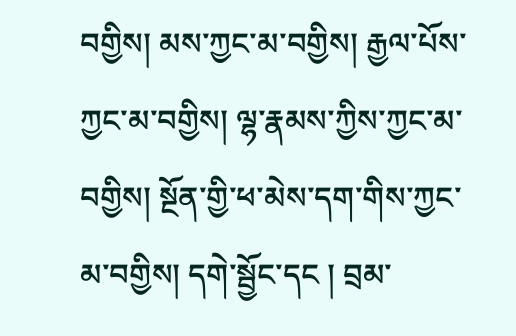བགྱིས། མས་ཀྱང་མ་བགྱིས། རྒྱལ་པོས་ཀྱང་མ་བགྱིས། ལྷ་རྣམས་ཀྱིས་ཀྱང་མ་བགྱིས། སྔོན་གྱི་ཕ་མེས་དག་གིས་ཀྱང་མ་བགྱིས། དགེ་སྦྱོང་དང ། བྲམ་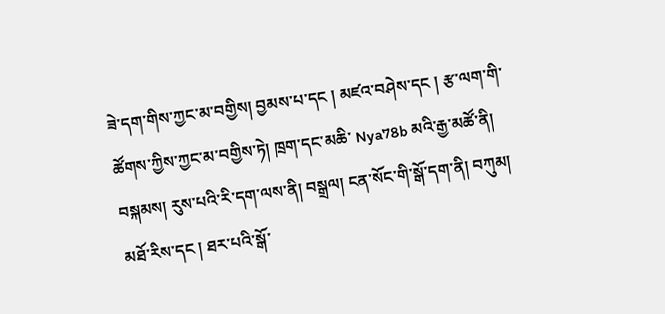ཟེ་དག་གིས་ཀྱང་མ་བགྱིས། བྱམས་པ་དང ། མཛའ་བཤེས་དང ། རྩ་ལག་གི་ཚོགས་ཀྱིས་ཀྱང་མ་བགྱིས་ཏེ། ཁྲག་དང་མཆི་ Nya78b མའི་རྒྱ་མཚོ་ནི། བསྐམས། རུས་པའི་རི་དག་ལས་ནི། བསྒྲལ། ངན་སོང་གི་སྒོ་དག་ནི། བཀུམ། མཐོ་རིས་དང ། ཐར་པའི་སྒོ་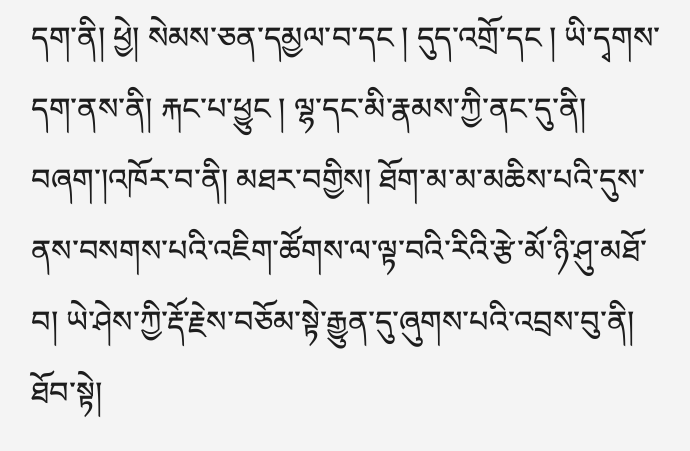དག་ནི། ཕྱེ། སེམས་ཅན་དམྱལ་བ་དང ། དུད་འགྲོ་དང ། ཡི་དྭགས་དག་ནས་ནི། རྐང་པ་ཕྱུང ། ལྷ་དང་མི་རྣམས་ཀྱི་ནང་དུ་ནི། བཞག་།འཁོར་བ་ནི། མཐར་བགྱིས། ཐོག་མ་མ་མཆིས་པའི་དུས་ནས་བསགས་པའི་འཇིག་ཚོགས་ལ་ལྟ་བའི་རིའི་རྩེ་མོ་ཉི་ཤུ་མཐོ་བ། ཡེ་ཤེས་ཀྱི་རྡོ་རྗེས་བཅོམ་སྟེ་རྒྱུན་དུ་ཞུགས་པའི་འབྲས་བུ་ནི། ཐོབ་སྟེ།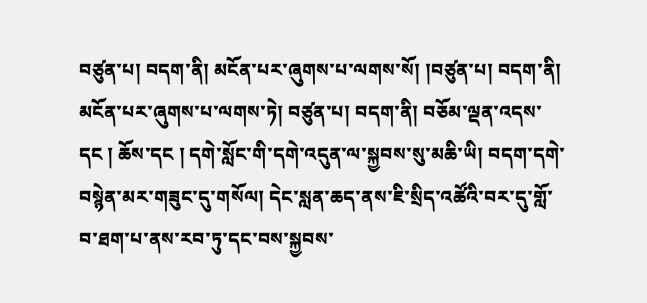བཙུན་པ། བདག་ནི། མངོན་པར་ཞུགས་པ་ལགས་སོ། །བཙུན་པ། བདག་ནི། མངོན་པར་ཞུགས་པ་ལགས་ཏེ། བཙུན་པ། བདག་ནི། བཅོམ་ལྡན་འདས་དང ། ཆོས་དང ། དགེ་སློང་གི་དགེ་འདུན་ལ་སྐྱབས་སུ་མཆི་ཡི། བདག་དགེ་བསྙེན་མར་གཟུང་དུ་གསོལ། དེང་སླན་ཆད་ནས་ཇི་སྲིད་འཚོའི་བར་དུ་གློ་བ་ཐག་པ་ནས་རབ་ཏུ་དང་བས་སྐྱབས་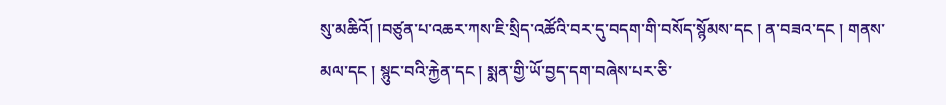སུ་མཆིའོ། །བཙུན་པ་འཆར་ཀས་ཇི་སྲིད་འཚོའི་བར་དུ་བདག་གི་བསོད་སྙོམས་དང ། ན་བཟའ་དང ། གནས་མལ་དང ། སྙུང་བའི་རྐྱེན་དང ། སྨན་གྱི་ཡོ་བྱད་དག་བཞེས་པར་ཅི་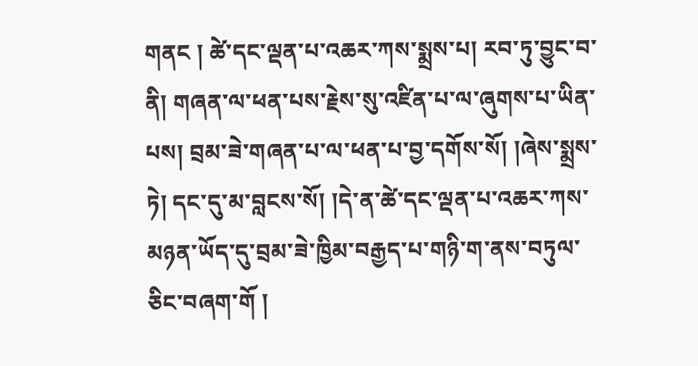གནང ། ཚེ་དང་ལྡན་པ་འཆར་ཀས་སྨྲས་པ། རབ་ཏུ་བྱུང་བ་ནི། གཞན་ལ་ཕན་པས་རྗེས་སུ་འཛིན་པ་ལ་ཞུགས་པ་ཡིན་པས། བྲམ་ཟེ་གཞན་པ་ལ་ཕན་པ་བྱ་དགོས་སོ། །ཞེས་སྨྲས་ཏེ། དང་དུ་མ་བླངས་སོ། །དེ་ན་ཚེ་དང་ལྡན་པ་འཆར་ཀས་མཉན་ཡོད་དུ་བྲམ་ཟེ་ཁྱིམ་བརྒྱད་པ་གཉི་ག་ནས་བཏུལ་ཅིང་བཞག་གོ །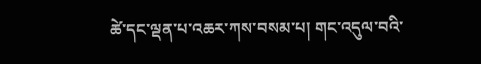ཚེ་དང་ལྡན་པ་འཆར་ཀས་བསམ་པ། གང་འདུལ་བའི་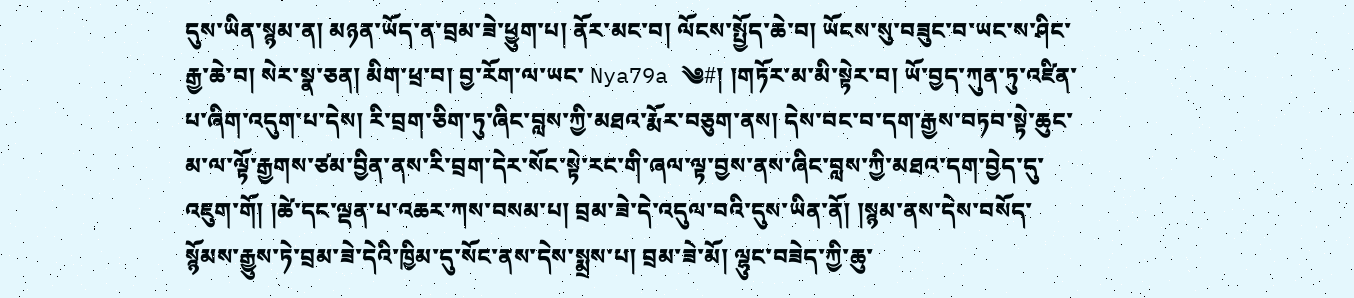དུས་ཡིན་སྙམ་ན། མཉན་ཡོད་ན་བྲམ་ཟེ་ཕྱུག་པ། ནོར་མང་བ། ལོངས་སྤྱོད་ཆེ་བ། ཡོངས་སུ་བཟུང་བ་ཡང་ས་ཤིང་རྒྱ་ཆེ་བ། སེར་སྣ་ཅན། མིག་ཕྲ་བ། བྱ་རོག་ལ་ཡང་ Nya79a ༄#། །གཏོར་མ་མི་སྟེར་བ། ཡོ་བྱད་ཀུན་ཏུ་འཛིན་པ་ཞིག་འདུག་པ་དེས། རི་བྲག་ཅིག་ཏུ་ཞིང་བླས་ཀྱི་མཐའ་རྨོར་བཅུག་ནས། དེས་བང་བ་དག་རྒྱས་བཏབ་སྟེ་ཆུང་མ་ལ་ལྟོ་རྒྱགས་ཙམ་བྱིན་ནས་རི་བྲག་དེར་སོང་སྟེ་རང་གི་ཞལ་ལྟ་བྱས་ནས་ཞིང་བླས་ཀྱི་མཐའ་དག་བྱེད་དུ་འཇུག་གོ། །ཚེ་དང་ལྡན་པ་འཆར་ཀས་བསམ་པ། བྲམ་ཟེ་དེ་འདུལ་བའི་དུས་ཡིན་ནོ། །སྙམ་ནས་དེས་བསོད་སྙོམས་རྒྱུས་ཏེ་བྲམ་ཟེ་དེའི་ཁྱིམ་དུ་སོང་ནས་དེས་སྨྲས་པ། བྲམ་ཟེ་མོ། ལྷུང་བཟེད་ཀྱི་ཆུ་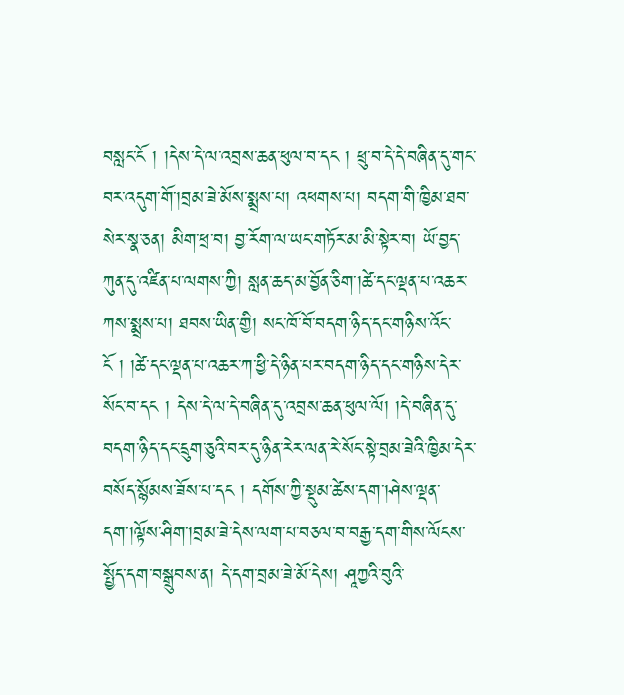བསླང་ངོ ། །དེས་དེ་ལ་འབྲས་ཆན་ཕུལ་བ་དང ། ཕྲུ་བ་དེ་དེ་བཞིན་དུ་གང་བར་འདུག་གོ་།བྲམ་ཟེ་མོས་སྨྲས་པ། འཕགས་པ། བདག་གི་ཁྱིམ་ཐབ་སེར་སྣ་ཅན། མིག་ཕྲ་བ། བྱ་རོག་ལ་ཡང་གཏོར་མ་མི་སྟེར་བ། ཡོ་བྱད་ཀུན་དུ་འཛིན་པ་ལགས་ཀྱི། སླན་ཆད་མ་བྱོན་ཅིག་།ཚེ་དང་ལྡན་པ་འཆར་ཀས་སྨྲས་པ། ཐབས་ཡིན་གྱི། སང་ཁོ་བོ་བདག་ཉིད་དང་གཉིས་འོང་ངོ ། །ཚེ་དང་ལྡན་པ་འཆར་ཀ་ཕྱི་དེ་ཉིན་པར་བདག་ཉིད་དང་གཉིས་དེར་སོང་བ་དང ། དེས་དེ་ལ་དེ་བཞིན་དུ་འབྲས་ཆན་ཕུལ་ལོ། །དེ་བཞིན་དུ་བདག་ཉིད་དང་དྲུག་ཅུའི་བར་དུ་ཉིན་རེར་ལན་རེ་སོང་སྟེ་བྲམ་ཟེའི་ཁྱིམ་དེར་བསོད་སྙོམས་ཟོས་པ་དང ། དགོས་ཀྱི་སྡུམ་ཚེས་དག་།ཤེས་ལྡན་དག་།ལྟོས་ཤིག་།བྲམ་ཟེ་དེས་ལག་པ་བཅལ་བ་བརྒྱ་དག་གིས་ལོངས་སྤྱོད་དག་བསྒྲུབས་ན། དེ་དག་བྲམ་ཟེ་མོ་དེས། ཤཱཀྱའི་བུའི་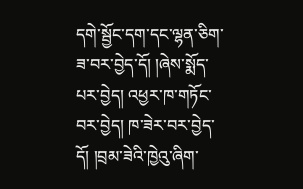དགེ་སྦྱོང་དག་དང་ལྷན་ཅིག་ཟ་བར་བྱེད་དོ། །ཞེས་སྨོད་པར་བྱེད། འཕྱར་ཁ་གཏོང་བར་བྱེད། ཁ་ཟེར་བར་བྱེད་དོ། །བྲམ་ཟེའི་ཁྱེའུ་ཞིག་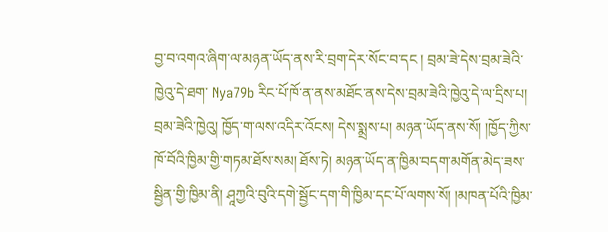བྱ་བ་འགའ་ཞིག་ལ་མཉན་ཡོད་ནས་རི་བྲག་དེར་སོང་བ་དང ། བྲམ་ཟེ་དེས་བྲམ་ཟེའི་ཁྱེའུ་དེ་ཐག་ Nya79b རིང་པོ་ཁོ་ན་ནས་མཐོང་ནས་དེས་བྲམ་ཟེའི་ཁྱེའུ་དེ་ལ་དྲིས་པ། བྲམ་ཟེའི་ཁྱེའུ། ཁྱོད་ག་ལས་འདིར་འོངས། དེས་སྨྲས་པ། མཉན་ཡོད་ནས་སོ། །ཁྱོད་ཀྱིས་ཁོ་བོའི་ཁྱིམ་གྱི་གཏམ་ཐོས་སམ། ཐོས་ཏེ། མཉན་ཡོད་ན་ཁྱིམ་བདག་མགོན་མེད་ཟས་སྦྱིན་གྱི་ཁྱིམ་ནི། ཤཱཀྱའི་བུའི་དགེ་སྦྱོང་དག་གི་ཁྱིམ་དང་པོ་ལགས་སོ། །མཁན་པོའི་ཁྱིམ་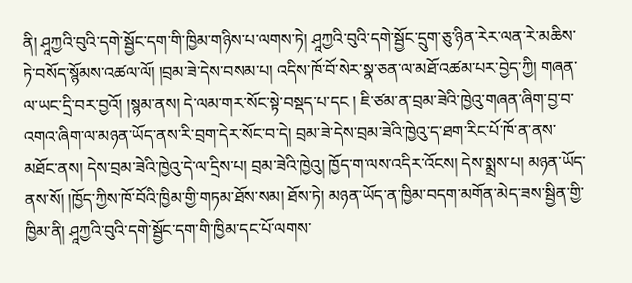ནི། ཤཱཀྱའི་བུའི་དགེ་སྦྱོང་དག་གི་ཁྱིམ་གཉིས་པ་ལགས་ཏེ། ཤཱཀྱའི་བུའི་དགེ་སྦྱོང་དྲུག་ཅུ་ཉིན་རེར་ལན་རེ་མཆིས་ཏེ་བསོད་སྙོམས་འཚལ་ལོ། །བྲམ་ཟེ་དེས་བསམ་པ། འདིས་ཁོ་བོ་སེར་སྣ་ཅན་ལ་མཐོ་འཚམ་པར་བྱེད་ཀྱི། གཞན་ལ་ཡང་དྲི་བར་བྱའོ། །སྙམ་ནས། དེ་ལམ་གར་སོང་སྟེ་བསྡད་པ་དང ། ཇི་ཙམ་ན་བྲམ་ཟེའི་ཁྱེའུ་གཞན་ཞིག་བྱ་བ་འགའ་ཞིག་ལ་མཉན་ཡོད་ནས་རི་བྲག་དེར་སོང་བ་དེ། བྲམ་ཟེ་དེས་བྲམ་ཟེའི་ཁྱེའུ་ད་ཐག་རིང་པོ་ཁོ་ན་ནས་མཐོང་ནས། དེས་བྲམ་ཟེའི་ཁྱེའུ་དེ་ལ་དྲིས་པ། བྲམ་ཟེའི་ཁྱེའུ། ཁྱོད་ག་ལས་འདིར་འོངས། དེས་སྨྲས་པ། མཉན་ཡོད་ནས་སོ། །ཁྱོད་ཀྱིས་ཁོ་བོའི་ཁྱིམ་གྱི་གཏམ་ཐོས་སམ། ཐོས་ཏེ། མཉན་ཡོད་ན་ཁྱིམ་བདག་མགོན་མེད་ཟས་སྦྱིན་གྱི་ཁྱིམ་ནི། ཤཱཀྱའི་བུའི་དགེ་སྦྱོང་དག་གི་ཁྱིམ་དང་པོ་ལགས་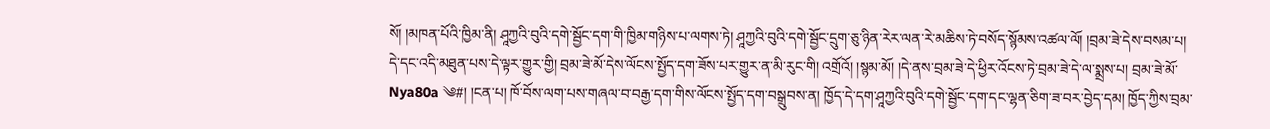སོ། །མཁན་པོའི་ཁྱིམ་ནི། ཤཱཀྱའི་བུའི་དགེ་སྦྱོང་དག་གི་ཁྱིམ་གཉིས་པ་ལགས་ཏེ། ཤཱཀྱའི་བུའི་དགེ་སྦྱོང་དྲུག་ཅུ་ཉིན་རེར་ལན་རེ་མཆིས་ཏེ་བསོད་སྙོམས་འཚལ་ལོ། །བྲམ་ཟེ་དེས་བསམ་པ། དེ་དང་འདི་མཐུན་པས་དེ་ལྟར་གྱུར་གྱི། བྲམ་ཟེ་མོ་དེས་ལོངས་སྤྱོད་དག་ཟོས་པར་གྱུར་ན་མི་རུང་གི། འགྲོའོ། །སྙམ་མོ། །དེ་ནས་བྲམ་ཟེ་དེ་ཕྱིར་འོངས་ཏེ་བྲམ་ཟེ་དེ་ལ་སྨྲས་པ། བྲམ་ཟེ་མོ་ Nya80a ༄#། །ངན་པ། ཁོ་བོས་ལག་པས་གཞལ་བ་བརྒྱ་དག་གིས་ལོངས་སྤྱོད་དག་བསྒྲུབས་ན། ཁྱོད་དེ་དག་ཤཱཀྱའི་བུའི་དགེ་སྦྱོང་དག་དང་ལྷན་ཅིག་ཟ་བར་བྱེད་དམ། ཁྱོད་ཀྱིས་བྲམ་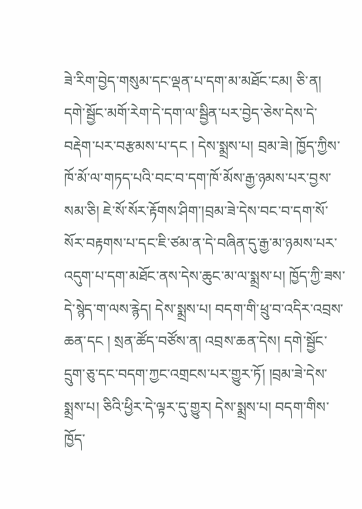ཟེ་རིག་བྱེད་གསུམ་དང་ལྡན་པ་དག་མ་མཐོང་ངམ། ཅི་ན། དགེ་སྦྱོང་མགོ་རེག་དེ་དག་ལ་སྦྱིན་པར་བྱེད་ཅེས་དེས་དེ་བརྡེག་པར་བརྩམས་པ་དང ། དེས་སྨྲས་པ། བྲམ་ཟེ། ཁྱོད་ཀྱིས་ཁོ་མོ་ལ་གཏད་པའི་བང་བ་དག་ཁོ་མོས་རྒྱ་ཉམས་པར་བྱས་སམ་ཅི། ཇེ་སོ་སོར་རྟོགས་ཤིག་།བྲམ་ཟེ་དེས་བང་བ་དག་སོ་སོར་བརྟགས་པ་དང་ཇི་ཙམ་ན་དེ་བཞིན་དུ་རྒྱ་མ་ཉམས་པར་འདུག་པ་དག་མཐོང་ནས་དེས་ཆུང་མ་ལ་སྨྲས་པ། ཁྱོད་ཀྱི་ཟས་དེ་སྙེད་ག་ལས་རྙེད། དེས་སྨྲས་པ། བདག་གི་ཕྲུ་བ་འདིར་འབྲས་ཆན་དང ། སྲན་ཚོད་བཙོས་ན། འབྲས་ཆན་དེས། དགེ་སྦྱོང་དྲུག་ཅུ་དང་བདག་ཀྱང་འགྲངས་པར་གྱུར་ཏོ། །བྲམ་ཟེ་དེས་སྨྲས་པ། ཅིའི་ཕྱིར་དེ་ལྟར་དུ་གྱུར། དེས་སྨྲས་པ། བདག་གིས་ཁྱོད་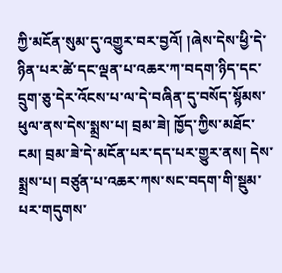ཀྱི་མངོན་སུམ་དུ་འགྱུར་བར་བྱའོ། །ཞེས་དེས་ཕྱི་དེ་ཉིན་པར་ཚེ་དང་ལྡན་པ་འཆར་ཀ་བདག་ཉིད་དང་དྲུག་ཅུ་དེར་འོངས་པ་ལ་དེ་བཞིན་དུ་བསོད་སྙོམས་ཕུལ་ནས་དེས་སྨྲས་པ། བྲམ་ཟེ། ཁྱོད་ཀྱིས་མཐོང་ངམ། བྲམ་ཟེ་དེ་མངོན་པར་དད་པར་གྱུར་ནས། དེས་སྨྲས་པ། བཙུན་པ་འཆར་ཀས་སང་བདག་གི་སྡུམ་པར་གདུགས་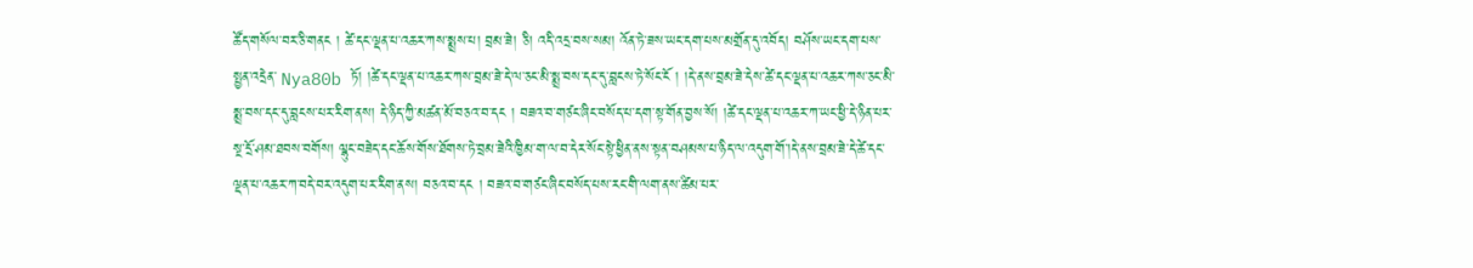ཚོད་གསོལ་བར་ཅི་གནང ། ཚེ་དང་ལྡན་པ་འཆར་ཀས་སྨྲས་པ། བྲམ་ཟེ། ཅི། འདི་འདྲ་བས་སམ། འོན་ཏེ་ཟས་ཡང་དག་པས་མགྲོན་དུ་འབོད། བཤོས་ཡང་དག་པས་སྤྱན་འདྲེན་ Nya80b ཏོ། །ཚེ་དང་ལྡན་པ་འཆར་ཀས་བྲམ་ཟེ་དེ་ལ་ཅང་མི་སྨྲ་བས་དང་དུ་བླངས་ཏེ་སོང་ངོ ། །དེ་ནས་བྲམ་ཟེ་དེས་ཚེ་དང་ལྡན་པ་འཆར་ཀས་ཅང་མི་སྨྲ་བས་དང་དུ་བླངས་པར་རིག་ནས། དེ་ཉིད་ཀྱི་མཚན་མོ་བཅའ་བ་དང ། བཟའ་བ་གཙང་ཞིང་བསོད་པ་དག་སྟ་གོན་བྱས་སོ། །ཚེ་དང་ལྡན་པ་འཆར་ཀ་ཡང་ཕྱི་དེ་ཉིན་པར་སྔ་དྲོ་ཤམ་ཐབས་བགོས། ལྷུང་བཟེད་དང་ཆོས་གོས་ཐོགས་ཏེ་བྲམ་ཟེའི་ཁྱིམ་ག་ལ་བ་དེར་སོང་སྟེ་ཕྱིན་ནས་སྟན་བཤམས་པ་ཉིད་ལ་འདུག་གོ་།དེ་ནས་བྲམ་ཟེ་དེ་ཚེ་དང་ལྡན་པ་འཆར་ཀ་བདེ་བར་འདུག་པར་རིག་ནས། བཅའ་བ་དང ། བཟའ་བ་གཙང་ཞིང་བསོད་པས་རང་གི་ལག་ནས་ཚིམ་པར་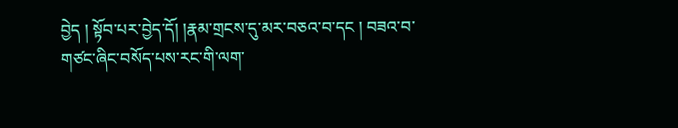བྱེད ། སྟོབ་པར་བྱེད་དོ། །རྣམ་གྲངས་དུ་མར་བཅའ་བ་དང ། བཟའ་བ་གཙང་ཞིང་བསོད་པས་རང་གི་ལག་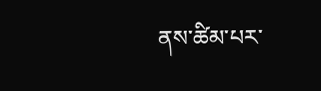ནས་ཚིམ་པར་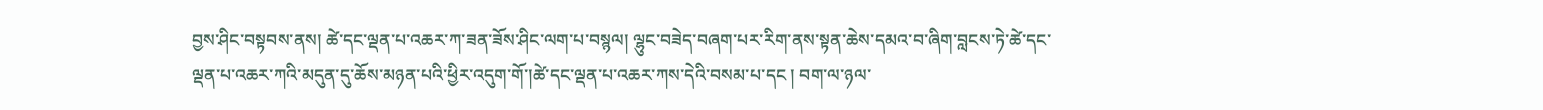བྱས་ཤིང་བསྟབས་ནས། ཚེ་དང་ལྡན་པ་འཆར་ཀ་ཟན་ཟོས་ཤིང་ལག་པ་བསྙལ། ལྷུང་བཟེད་བཞག་པར་རིག་ནས་སྟན་ཆེས་དམའ་བ་ཞིག་བླངས་ཏེ་ཚེ་དང་ལྡན་པ་འཆར་ཀའི་མདུན་དུ་ཆོས་མཉན་པའི་ཕྱིར་འདུག་གོ་།ཚེ་དང་ལྡན་པ་འཆར་ཀས་དེའི་བསམ་པ་དང ། བག་ལ་ཉལ་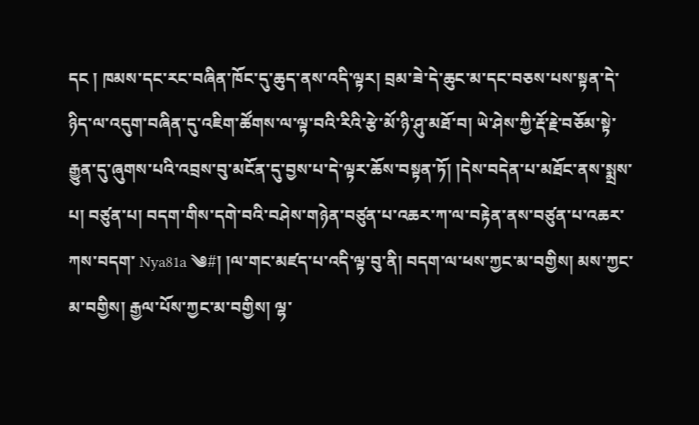དང ། ཁམས་དང་རང་བཞིན་ཁོང་དུ་ཆུད་ནས་འདི་ལྟར། བྲམ་ཟེ་དེ་ཆུང་མ་དང་བཅས་པས་སྟན་དེ་ཉིད་ལ་འདུག་བཞིན་དུ་འཇིག་ཚོགས་ལ་ལྟ་བའི་རིའི་རྩེ་མོ་ཉི་ཤུ་མཐོ་བ། ཡེ་ཤེས་ཀྱི་རྡོ་རྗེ་བཅོམ་སྟེ་རྒྱུན་དུ་ཞུགས་པའི་འབྲས་བུ་མངོན་དུ་བྱས་པ་དེ་ལྟར་ཆོས་བསྟན་ཏོ། །དེས་བདེན་པ་མཐོང་ནས་སྨྲས་པ། བཙུན་པ། བདག་གིས་དགེ་བའི་བཤེས་གཉེན་བཙུན་པ་འཆར་ཀ་ལ་བརྟེན་ནས་བཙུན་པ་འཆར་ཀས་བདག་ Nya81a ༄#། །ལ་གང་མཛད་པ་འདི་ལྟ་བུ་ནི། བདག་ལ་ཕས་ཀྱང་མ་བགྱིས། མས་ཀྱང་མ་བགྱིས། རྒྱལ་པོས་ཀྱང་མ་བགྱིས། ལྷ་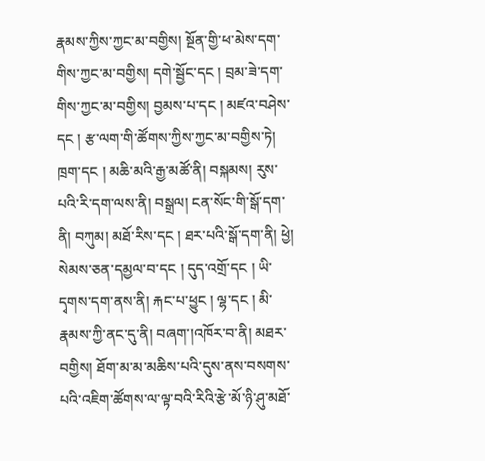རྣམས་ཀྱིས་ཀྱང་མ་བགྱིས། སྔོན་གྱི་ཕ་མེས་དག་གིས་ཀྱང་མ་བགྱིས། དགེ་སྦྱོང་དང ། བྲམ་ཟེ་དག་གིས་ཀྱང་མ་བགྱིས། བྱམས་པ་དང ། མཛའ་བཤེས་དང ། རྩ་ལག་གི་ཚོགས་ཀྱིས་ཀྱང་མ་བགྱིས་ཏེ། ཁྲག་དང ། མཆི་མའི་རྒྱ་མཚོ་ནི། བསྐམས། རུས་པའི་རི་དག་ལས་ནི། བསྒྲལ། ངན་སོང་གི་སྒོ་དག་ནི། བཀུམ། མཐོ་རིས་དང ། ཐར་པའི་སྒོ་དག་ནི། ཕྱེ། སེམས་ཅན་དམྱལ་བ་དང ། དུད་འགྲོ་དང ། ཡི་དྭགས་དག་ནས་ནི། རྐང་པ་ཕྱུང ། ལྷ་དང ། མི་རྣམས་ཀྱི་ནང་དུ་ནི། བཞག་།འཁོར་བ་ནི། མཐར་བགྱིས། ཐོག་མ་མ་མཆིས་པའི་དུས་ནས་བསགས་པའི་འཇིག་ཚོགས་ལ་ལྟ་བའི་རིའི་རྩེ་མོ་ཉི་ཤུ་མཐོ་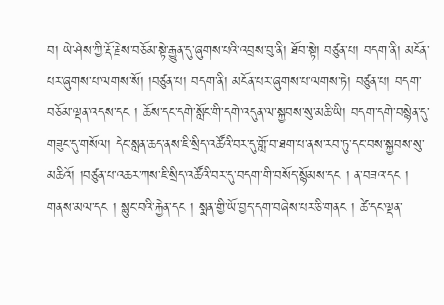བ། ཡེ་ཤེས་ཀྱི་རྡོ་རྗེས་བཅོམ་སྟེ་རྒྱུན་དུ་ཞུགས་པའི་འབྲས་བུ་ནི། ཐོབ་སྟེ། བཙུན་པ། བདག་ནི། མངོན་པར་ཞུགས་པ་ལགས་སོ། །བཙུན་པ། བདག་ནི། མངོན་པར་ཞུགས་པ་ལགས་ཏེ། བཙུན་པ། བདག་བཅོམ་ལྡན་འདས་དང ། ཆོས་དང་དགེ་སློང་གི་དགེ་འདུན་ལ་སྐྱབས་སུ་མཆི་ཡི། བདག་དགེ་བསྙེན་དུ་གཟུང་དུ་གསོལ། དེང་སླན་ཆད་ནས་ཇི་སྲིད་འཚོའི་བར་དུ་གློ་བ་ཐག་པ་ནས་རབ་ཏུ་དང་བས་སྐྱབས་སུ་མཆིའོ། །བཙུན་པ་འཆར་ཀས་ཇི་སྲིད་འཚོའི་བར་དུ་བདག་གི་བསོད་སྙོམས་དང ། ན་བཟའ་དང ། གནས་མལ་དང ། སྙུང་བའི་རྐྱེན་དང ། སྨན་གྱི་ཡོ་བྱད་དག་བཞེས་པར་ཅི་གནང ། ཚེ་དང་ལྡན་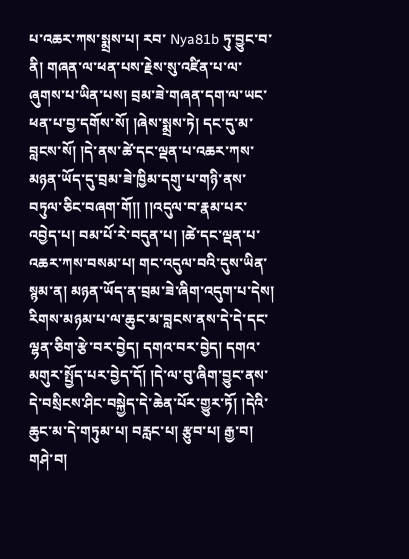པ་འཆར་ཀས་སྨྲས་པ། རབ་ Nya81b ཏུ་བྱུང་བ་ནི། གཞན་ལ་ཕན་པས་རྗེས་སུ་འཛིན་པ་ལ་ཞུགས་པ་ཡིན་པས། བྲམ་ཟེ་གཞན་དག་ལ་ཡང་ཕན་པ་བྱ་དགོས་སོ། །ཞེས་སྨྲས་ཏེ། དང་དུ་མ་བླངས་སོ། །དེ་ནས་ཚེ་དང་ལྡན་པ་འཆར་ཀས་མཉན་ཡོད་དུ་བྲམ་ཟེ་ཁྱིམ་དགུ་པ་གཉི་ནས་བཏུལ་ཅིང་བཞག་གོ།། །།འདུལ་བ་རྣམ་པར་འབྱེད་པ། བམ་པོ་རེ་བདུན་པ། །ཚེ་དང་ལྡན་པ་འཆར་ཀས་བསམ་པ། གང་འདུལ་བའི་དུས་ཡིན་སྙམ་ན། མཉན་ཡོད་ན་བྲམ་ཟེ་ཞིག་འདུག་པ་དེས། རིགས་མཉམ་པ་ལ་ཆུང་མ་བླངས་ནས་དེ་དེ་དང་ལྷན་ཅིག་རྩེ་བར་བྱེད། དགའ་བར་བྱེད། དགའ་མགུར་སྤྱོད་པར་བྱེད་དོ། །དེ་ལ་བུ་ཞིག་བྱུང་ནས་དེ་བསྲིངས་ཤིང་བསྐྱེད་དེ་ཆེན་པོར་གྱུར་ཏོ། །དེའི་ཆུང་མ་དེ་གཏུམ་པ། བརླང་པ། རྩུབ་པ། རྒྱ་བ། གཤེ་བ།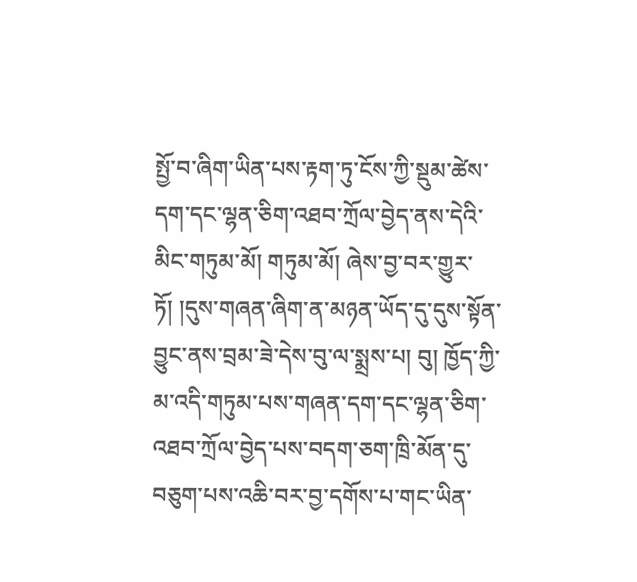སྤྱོ་བ་ཞིག་ཡིན་པས་རྟག་ཏུ་ངོས་ཀྱི་སྡུམ་ཚེས་དག་དང་ལྷན་ཅིག་འཐབ་ཀྲོལ་བྱེད་ནས་དེའི་མིང་གཏུམ་མོ། གཏུམ་མོ། ཞེས་བྱ་བར་གྱུར་ཏོ། །དུས་གཞན་ཞིག་ན་མཉན་ཡོད་དུ་དུས་སྟོན་བྱུང་ནས་བྲམ་ཟེ་དེས་བུ་ལ་སྨྲས་པ། བུ། ཁྱོད་ཀྱི་མ་འདི་གཏུམ་པས་གཞན་དག་དང་ལྷན་ཅིག་འཐབ་ཀྲོལ་བྱེད་པས་བདག་ཅག་ཁྲི་མོན་དུ་བཅུག་པས་འཆི་བར་བྱ་དགོས་པ་གང་ཡིན་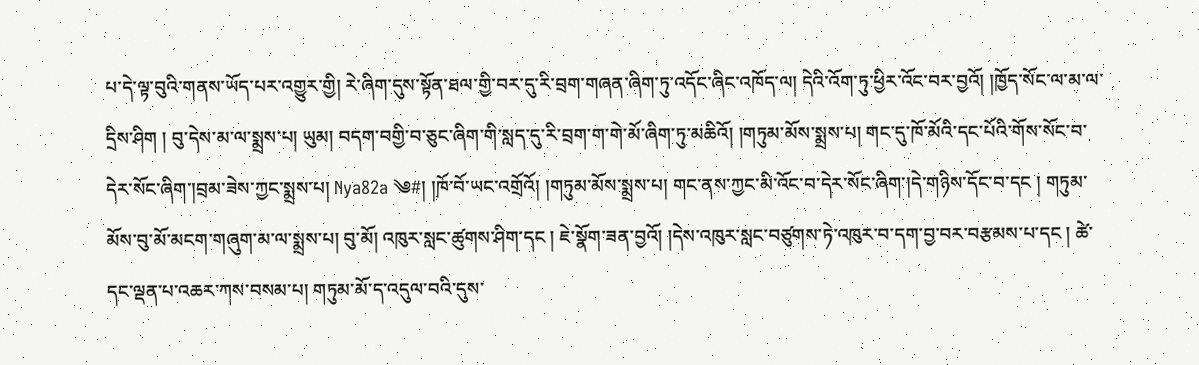པ་དེ་ལྟ་བུའི་གནས་ཡོད་པར་འགྱུར་གྱི། རེ་ཞིག་དུས་སྟོན་ཐལ་གྱི་བར་དུ་རི་བྲག་གཞན་ཞིག་ཏུ་འདོང་ཞིང་འཁོད་ལ། དེའི་འོག་ཏུ་ཕྱིར་འོང་བར་བྱའོ། །ཁྱོད་སོང་ལ་མ་ལ་དྲིས་ཤིག ། བུ་དེས་མ་ལ་སྨྲས་པ། ཡུམ། བདག་བགྱི་བ་ཅུང་ཞིག་གི་སླད་དུ་རི་བྲག་ག་གེ་མོ་ཞིག་ཏུ་མཆིའོ། །གཏུམ་མོས་སྨྲས་པ། གང་དུ་ཁོ་མོའི་དང་པོའི་གོས་སོང་བ་དེར་སོང་ཞིག་།བྲམ་ཟེས་ཀྱང་སྨྲས་པ། Nya82a ༄#། །ཁོ་བོ་ཡང་འགྲོའོ། །གཏུམ་མོས་སྨྲས་པ། གང་ནས་ཀྱང་མི་འོང་བ་དེར་སོང་ཞིག་།དེ་གཉིས་དོང་བ་དང ། གཏུམ་མོས་བུ་མོ་མངག་གཞུག་མ་ལ་སྨྲས་པ། བུ་མོ། འཁུར་སླང་ཚུགས་ཤིག་དང ། ཇེ་སྣོག་ཟན་བྱའོ། །དེས་འཁུར་སླང་བཙུགས་ཏེ་འཁུར་བ་དག་བྱ་བར་བརྩམས་པ་དང ། ཚེ་དང་ལྡན་པ་འཆར་ཀས་བསམ་པ། གཏུམ་མོ་ད་འདུལ་བའི་དུས་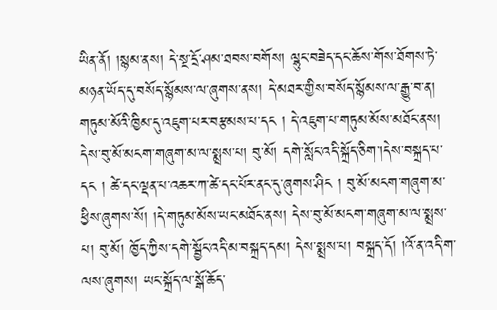ཡིན་ནོ། །སྙམ་ནས། དེ་སྔ་དྲོ་ཤམ་ཐབས་བགོས། ལྷུང་བཟེད་དང་ཆོས་གོས་ཐོགས་ཏེ་མཉན་ཡོད་དུ་བསོད་སྙོམས་ལ་ཞུགས་ནས། དེ་མཐར་གྱིས་བསོད་སྙོམས་ལ་རྒྱུ་བ་ན། གཏུམ་མོའི་ཁྱིམ་དུ་འཇུག་པར་བརྩམས་པ་དང ། དེ་འཇུག་པ་གཏུམ་མོས་མཐོང་ནས། དེས་བུ་མོ་མངག་གཞུག་མ་ལ་སྨྲས་པ། བུ་མོ། དགེ་སློང་འདི་སྐྲོད་ཅིག་།དེས་བསྐྲད་པ་དང ། ཚེ་དང་ལྡན་པ་འཆར་ཀ་ཚེ་དང་པོར་ནང་དུ་ཞུགས་ཤིང ། བུ་མོ་མངག་གཞུག་མ་ཕྱིས་ཞུགས་སོ། །དེ་གཏུམ་མོས་ཡང་མཐོང་ནས། དེས་བུ་མོ་མངག་གཞུག་མ་ལ་སྨྲས་པ། བུ་མོ། ཁྱོད་ཀྱིས་དགེ་སྦྱོང་འདི་མ་བསྐྲད་དམ། དེས་སྨྲས་པ། བསྐྲད་དོ། །འོ་ན་འདི་ག་ལས་ཞུགས། ཡང་སྐྲོད་ལ་སྒོ་ཆོད་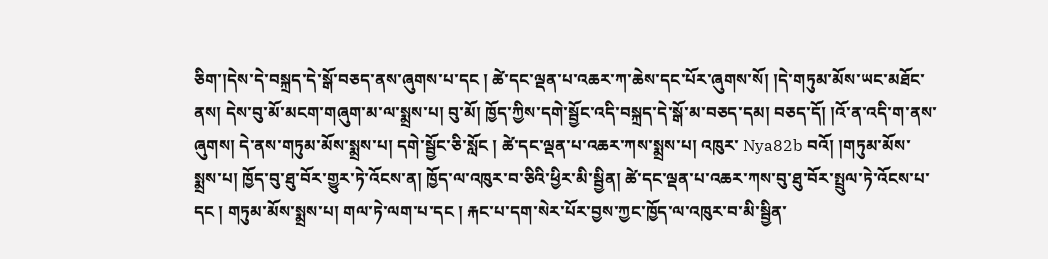ཅིག་།དེས་དེ་བསྐྲད་དེ་སྒོ་བཅད་ནས་ཞུགས་པ་དང ། ཚེ་དང་ལྡན་པ་འཆར་ཀ་ཆེས་དང་པོར་ཞུགས་སོ། །དེ་གཏུམ་མོས་ཡང་མཐོང་ནས། དེས་བུ་མོ་མངག་གཞུག་མ་ལ་སྨྲས་པ། བུ་མོ། ཁྱོད་ཀྱིས་དགེ་སྦྱོང་འདི་བསྐྲད་དེ་སྒོ་མ་བཅད་དམ། བཅད་དོ། །འོ་ན་འདི་ག་ནས་ཞུགས། དེ་ནས་གཏུམ་མོས་སྨྲས་པ། དགེ་སྦྱོང་ཅི་སློང ། ཚེ་དང་ལྡན་པ་འཆར་ཀས་སྨྲས་པ། འཁུར་ Nya82b བའོ། །གཏུམ་མོས་སྨྲས་པ། ཁྱོད་བུ་ཐུ་བོར་གྱུར་ཏེ་འོངས་ན། ཁྱོད་ལ་འཁུར་བ་ཅིའི་ཕྱིར་མི་སྦྱིན། ཚེ་དང་ལྡན་པ་འཆར་ཀས་བུ་ཐུ་བོར་སྤྲུལ་ཏེ་འོངས་པ་དང ། གཏུམ་མོས་སྨྲས་པ། གལ་ཏེ་ལག་པ་དང ། རྐང་པ་དག་སེར་པོར་བྱས་ཀྱང་ཁྱོད་ལ་འཁུར་བ་མི་སྦྱིན་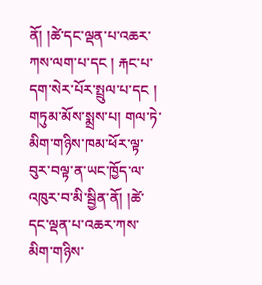ནོ། །ཚེ་དང་ལྡན་པ་འཆར་ཀས་ལག་པ་དང ། རྐང་པ་དག་སེར་པོར་སྤྲུལ་པ་དང ། གཏུམ་མོས་སྨྲས་པ། གལ་ཏེ་མིག་གཉིས་ཁམ་ཕོར་ལྟ་བུར་བལྟ་ན་ཡང་ཁྱོད་ལ་འཁུར་བ་མི་སྦྱིན་ནོ། །ཚེ་དང་ལྡན་པ་འཆར་ཀས་མིག་གཉིས་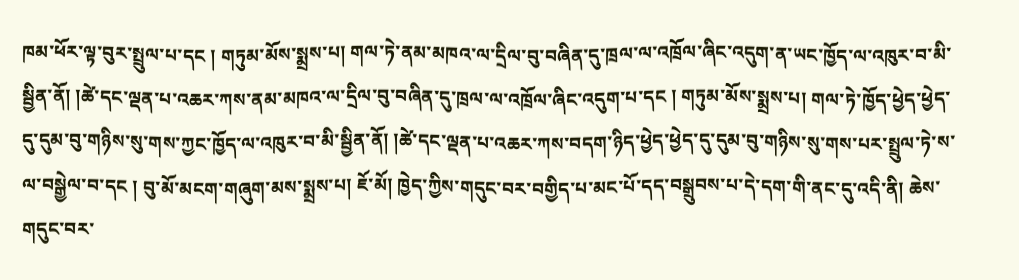ཁམ་ཕོར་ལྟ་བུར་སྤྲུལ་པ་དང ། གཏུམ་མོས་སྨྲས་པ། གལ་ཏེ་ནམ་མཁའ་ལ་དྲིལ་བུ་བཞིན་དུ་ཁྲལ་ལ་འཁྲོལ་ཞིང་འདུག་ན་ཡང་ཁྱོད་ལ་འཁུར་བ་མི་སྦྱིན་ནོ། །ཚེ་དང་ལྡན་པ་འཆར་ཀས་ནམ་མཁའ་ལ་དྲིལ་བུ་བཞིན་དུ་ཁྲལ་ལ་འཁྲོལ་ཞིང་འདུག་པ་དང ། གཏུམ་མོས་སྨྲས་པ། གལ་ཏེ་ཁྱོད་ཕྱེད་ཕྱེད་དུ་དུམ་བུ་གཉིས་སུ་གས་ཀྱང་ཁྱོད་ལ་འཁུར་བ་མི་སྦྱིན་ནོ། །ཚེ་དང་ལྡན་པ་འཆར་ཀས་བདག་ཉིད་ཕྱེད་ཕྱེད་དུ་དུམ་བུ་གཉིས་སུ་གས་པར་སྤྲུལ་ཏེ་ས་ལ་བསྒྱེལ་བ་དང ། བུ་མོ་མངག་གཞུག་མས་སྨྲས་པ། ཇོ་མོ། ཁྱེད་ཀྱིས་གདུང་བར་བགྱིད་པ་མང་པོ་དད་བསྒྲུབས་པ་དེ་དག་གི་ནང་དུ་འདི་ནི། ཆེས་གདུང་བར་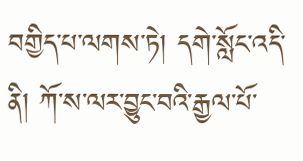བགྱིད་པ་ལགས་ཏེ། དགེ་སློང་འདི་ནི། ཀོ་ས་ལར་བྱུང་བའི་རྒྱལ་པོ་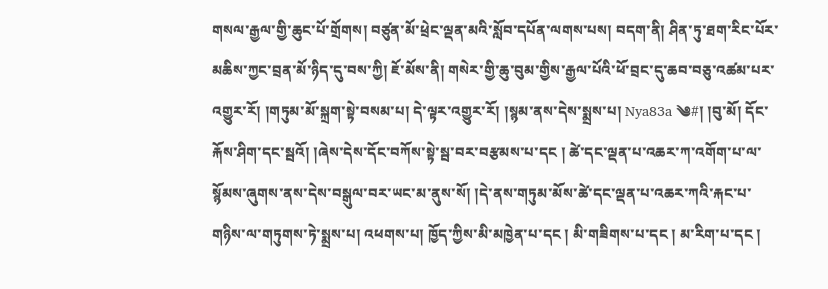གསལ་རྒྱལ་གྱི་ཆུང་པོ་གྲོགས། བཙུན་མོ་ཕྲེང་ལྡན་མའི་སློབ་དཔོན་ལགས་པས། བདག་ནི། ཤིན་ཏུ་ཐག་རིང་པོར་མཆིས་ཀྱང་བྲན་མོ་ཉིད་དུ་བས་ཀྱི། ཇོ་མོས་ནི། གསེར་གྱི་ཆུ་བུམ་གྱིས་རྒྱལ་པོའི་ཕོ་བྲང་དུ་ཆབ་བཅུ་འཚམ་པར་འགྱུར་རོ། །གཏུམ་མོ་སྐྲག་སྟེ་བསམ་པ། དེ་ལྟར་འགྱུར་རོ། །སྙམ་ནས་དེས་སྨྲས་པ། Nya83a ༄#། །བུ་མོ། དོང་རྐོས་ཤིག་དང་སྦའོ། །ཞེས་དེས་དོང་བཀོས་སྟེ་སྦ་བར་བརྩམས་པ་དང ། ཚེ་དང་ལྡན་པ་འཆར་ཀ་འགོག་པ་ལ་སྙོམས་ཞུགས་ནས་དེས་བསྒུལ་བར་ཡང་མ་ནུས་སོ། །དེ་ནས་གཏུམ་མོས་ཚེ་དང་ལྡན་པ་འཆར་ཀའི་རྐང་པ་གཉིས་ལ་གཏུགས་ཏེ་སྨྲས་པ། འཕགས་པ། ཁྱོད་ཀྱིས་མི་མཁྱེན་པ་དང ། མི་གཟིགས་པ་དང ། མ་རིག་པ་དང །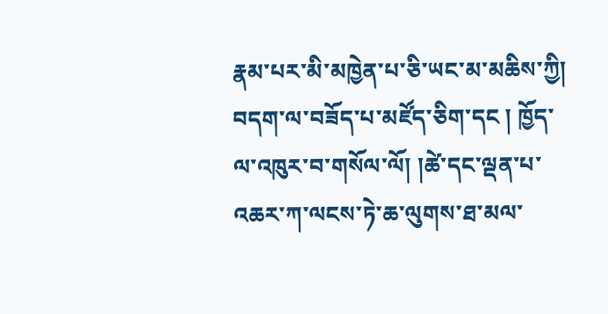རྣམ་པར་མི་མཁྱེན་པ་ཅི་ཡང་མ་མཆིས་ཀྱི། བདག་ལ་བཟོད་པ་མཛོད་ཅིག་དང ། ཁྱོད་ལ་འཁུར་བ་གསོལ་ལོ། །ཚེ་དང་ལྡན་པ་འཆར་ཀ་ལངས་ཏེ་ཆ་ལུགས་ཐ་མལ་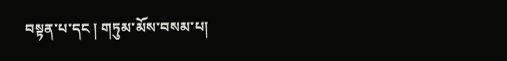བསྟན་པ་དང ། གཏུམ་མོས་བསམ་པ།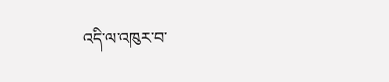འདི་ལ་འཁུར་བ་